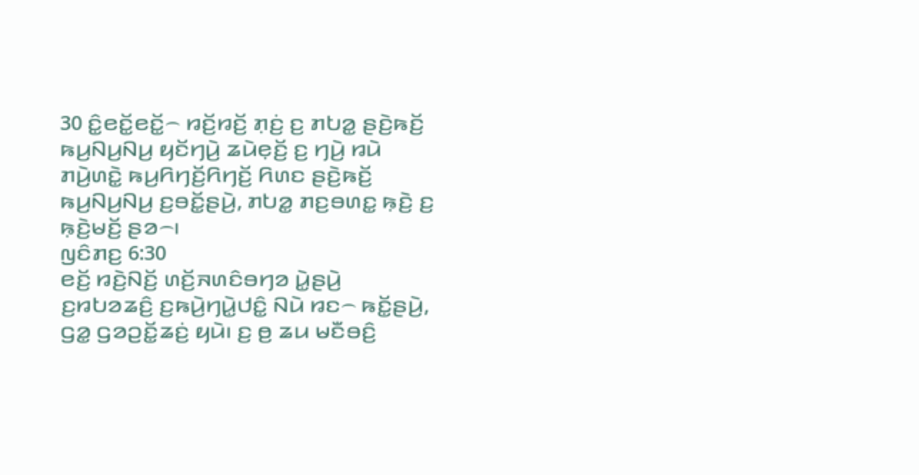30 ꤢꤨ꤭ꤕꤢꤩ꤭ꤕꤢꤩ꤭꤮ ꤙꤢꤩ꤬ꤙꤢꤩ꤬ ꤊ꤫ꤢꤦ꤬ ꤢ꤬ ꤊꤝꤤ꤭ ꤔꤢꤧ꤬ꤒꤢꤩ꤬ ꤒꤣ꤬ꤡꤣ꤬ꤡꤣ꤬ ꤟꤢꤩꤚꤣꤧ꤬ ꤘꤣꤧꤕ꤫ꤢꤩ꤬ ꤢ꤬ ꤚꤣꤧ꤬ ꤙꤣꤧ ꤊꤣꤧ꤬ꤛꤢꤧ꤭ ꤒꤣ꤬ꤖꤚꤢꤩ꤬ꤖꤚꤢꤩ꤬ ꤖꤛꤢ ꤔꤢꤧ꤬ꤒꤢꤩ꤬ ꤒꤣ꤬ꤡꤣ꤬ꤡꤣ꤬ ꤢ꤬ꤋꤢꤩ꤭ꤔꤣꤧ꤬, ꤊꤝꤤ꤭ ꤊꤢ꤬ꤋꤛꤢ꤭ ꤒ꤫ꤢꤧ꤬ ꤢ꤬ ꤒ꤫ꤢꤧ꤬ꤗꤢꤩ꤬ ꤔꤤ꤮꤯
ꤜꤢꤨꤊꤢ꤬ 6:30
ꤕꤢꤩ꤬ ꤙꤢꤧ꤬ꤡꤢꤩ꤬ ꤛꤢꤩ꤬ꤏꤛꤢꤨꤋꤚꤤ ꤣꤧ꤭ꤔꤣꤧ꤬ ꤢ꤬ꤙꤝꤤꤘꤢꤨ꤬ ꤢ꤬ꤒꤣꤧ꤬ꤚꤣꤧ꤭ꤓꤢꤨ꤭ ꤡꤣꤧ ꤙꤢ꤮ ꤒꤢꤩ꤭ꤔꤣꤧ꤬, ꤞꤤ꤭ ꤞꤤꤑꤢꤩ꤭ꤘꤢꤦ꤬ ꤟꤣꤧ꤯ ꤢ꤬ ꤥ꤬ ꤘꤣ ꤗꤢꤪꤋꤢꤨ꤬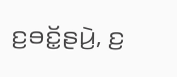ꤢ꤬ꤋꤢꤩ꤭ꤔꤣꤧ꤬, ꤢ꤬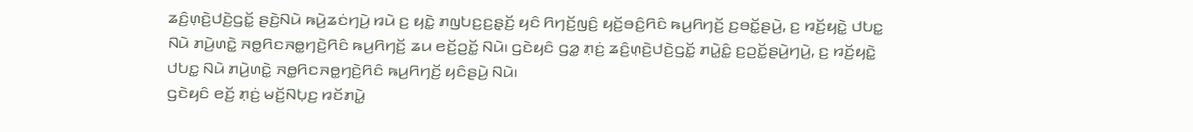ꤘꤢꤨ꤬ꤛ꤫ꤢꤧ꤬ꤓꤢꤧ꤬ꤞꤢꤩ꤭ ꤔꤢꤧ꤬ꤡꤣꤧ ꤒꤣꤧ꤬ꤘꤢꤦꤚꤣꤧ꤬ ꤙꤣꤧ ꤢ꤬ ꤟꤢꤧ꤭ ꤊꤜꤝꤢ꤬ꤢ꤬ꤔ꤫ꤢꤩ꤬ ꤟꤢꤨ ꤖꤚꤢꤩ꤬ꤜꤢꤨ꤬ ꤟꤢꤩ꤬ꤋꤢꤨ꤬ꤖꤢꤨ ꤒꤣ꤬ꤖꤚꤢꤩ꤬ ꤢ꤬ꤋꤢꤩ꤭ꤔꤣꤧ꤬, ꤢ꤬ ꤙꤢꤩ꤬ꤟꤢꤧ꤭ ꤓꤝꤢ꤭ ꤡꤣꤧ ꤊꤣꤧ꤬ꤛꤢꤧ꤭ ꤏꤥ꤭ꤖꤢꤏꤥ꤭ꤚꤢꤧ꤬ꤖꤢꤨ ꤒꤣ꤬ꤖꤚꤢꤩ꤬ ꤘꤣ ꤕꤢꤩ꤬ꤑꤢꤩ꤭ ꤡꤣꤧ꤯ ꤞꤢꤧꤟꤢꤨ ꤞꤤ꤭ ꤊ꤫ꤢꤦ꤬ ꤘꤢꤨ꤬ꤛ꤫ꤢꤧ꤬ꤓꤢꤧ꤬ꤞꤢꤩ꤭ ꤊꤣꤧ꤭ꤢꤨ꤭ ꤢ꤬ꤑꤢꤩ꤭ꤔꤣꤧ꤬ꤚꤣꤧ꤬, ꤢ꤬ ꤙꤢꤩ꤬ꤟꤢꤧ꤭ ꤓꤝꤢ꤭ ꤡꤣꤧ ꤊꤣꤧ꤬ꤛꤢꤧ꤭ ꤏꤥ꤭ꤖꤢꤏꤥ꤭ꤚꤢꤧ꤬ꤖꤢꤨ ꤒꤣ꤬ꤖꤚꤢꤩ꤬ ꤟꤢꤨꤔꤣꤧ꤬ ꤡꤣꤧ꤯
ꤞꤢꤧꤟꤢꤨ ꤕꤢꤩ꤬ ꤊ꤫ꤢꤦ꤬ ꤗꤢꤩ꤬ꤡꤝ꤫ꤢ꤬ ꤙꤢꤩꤊꤣꤧ꤭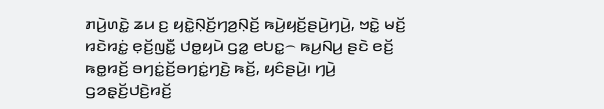ꤊꤣꤧ꤬ꤛꤢꤧ꤭ ꤘꤣ ꤢ꤬ ꤟꤢꤧ꤭ꤡ꤫ꤢꤩ꤬ꤚꤤ꤬ꤡ꤫ꤢꤩ꤬ ꤒꤣꤧ꤬ꤟꤢꤩ꤬ꤔꤣꤧ꤬ꤚꤣꤧ꤬, ꤠꤢꤧ꤭ ꤗꤢꤩ꤬ ꤙꤢꤧꤙꤢꤦ꤭ ꤕ꤫ꤢꤩ꤬ꤜꤢꤪ꤭ ꤓꤥ꤭ꤟꤣꤧ ꤞꤤ꤭ ꤕꤝꤢ꤭꤮ ꤒꤣ꤬ꤡꤣ꤬ ꤔꤢꤧ ꤕꤢꤩ꤬ ꤒꤥ꤭ꤙꤢꤩ꤬ ꤋꤚꤢꤦ꤭ꤢꤩ꤬ꤋꤚꤢꤦ꤭ꤚꤢꤧ꤬ ꤒꤢꤩ꤬, ꤟꤢꤨꤔꤣꤧ꤬꤯ ꤚꤣꤧ꤬ ꤞꤤꤔ꤫ꤢꤩ꤬ꤓꤢꤧ꤬ꤙꤢꤩ꤬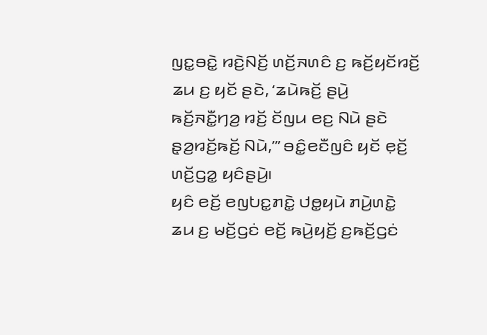ꤜꤢ꤭ꤋꤢꤧ꤭ ꤙꤢꤧ꤬ꤡꤢꤩ꤬ ꤛꤢꤩ꤬ꤏꤛꤢꤨ ꤢ꤬ ꤒꤢꤩ꤬ꤟꤢꤩꤙꤢꤩ꤬ ꤘꤣ ꤢ꤬ ꤟꤢꤩ ꤔꤢꤧ, ‘ꤘꤣꤧꤒꤢꤩ꤬ ꤔꤣꤧ꤬ ꤒꤢꤩ꤬ꤏꤢꤪ꤭ꤚꤤ꤬ ꤙꤢꤩ꤬ ꤢꤩꤜꤣ ꤕꤢ꤬ ꤡꤣꤧ ꤔꤢꤧ ꤔ꤫ꤤ꤬ꤙꤢꤩ꤬ꤒꤢꤩ꤬ ꤡꤣꤧ,’” ꤋꤢꤨ꤭ꤕꤢꤪꤜꤢꤨ ꤟꤢꤩ ꤕ꤫ꤢꤩ꤬ ꤛꤢꤩ꤬ꤞꤤ꤭ ꤟꤢꤨꤔꤣꤧ꤬꤯
ꤟꤢꤨ ꤕꤢꤩ꤬ ꤕꤜꤝꤢ꤭ꤊꤢꤧ꤭ ꤓꤥ꤭ꤟꤣꤧ ꤊꤣꤧ꤬ꤛꤢꤧ꤭ ꤘꤣ ꤢ꤬ ꤗꤢꤩ꤬ꤞꤢꤦ ꤕꤢꤩ꤬ ꤒꤣꤧ꤬ꤟꤢꤩ꤬ ꤢ꤬ꤒꤢꤩ꤬ꤞꤢꤦ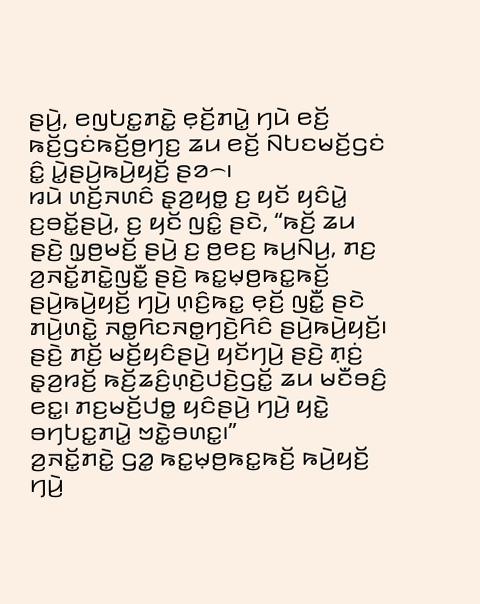ꤔꤣꤧ꤬, ꤕꤜꤝꤢ꤭ꤊꤢꤧ꤭ ꤕ꤫ꤢꤩ꤬ꤊꤣꤧ꤭ ꤚꤣꤧ ꤕꤢꤩ꤬ ꤒꤢꤩ꤬ꤞꤢꤦꤒꤢꤩ꤬ꤥ꤬ꤚꤢ꤬ ꤘꤣ ꤕꤢꤩ꤬ ꤡꤝꤢꤗꤢꤩ꤬ꤞꤢꤦ ꤢꤨ꤭ ꤣꤧ꤭ꤔꤣꤧ꤬ꤒꤣꤧ꤬ꤟꤢꤩ꤬ ꤔꤤ꤮꤯
ꤙꤣꤧ ꤛꤢꤩ꤬ꤏꤛꤢꤨ ꤔ꤫ꤤ꤬ꤟꤥ꤭ ꤢ꤬ ꤟꤢꤩ ꤟꤢꤨꤣꤧ꤭ ꤢ꤬ꤋꤢꤩ꤭ꤔꤣꤧ꤬, ꤢ꤬ ꤟꤢꤩ ꤜꤢꤨ꤭ ꤔꤢꤧ, “ꤒꤢꤩ꤬ ꤘꤣ ꤔꤢꤧ꤬ ꤜ꤫ꤥ꤬ꤗꤢꤩ꤬ ꤔꤣꤧ꤬ ꤢ꤬ ꤥ꤬ꤕꤢ꤬ ꤒꤣ꤬ꤡꤣ꤬, ꤊꤢ꤬ ꤤ꤬ꤏꤢꤩ꤭ꤊꤢꤧ꤭ꤜꤢꤪ꤭ ꤔꤢꤧ꤬ ꤒꤢ꤭ꤗ꤫ꤥ꤬ꤒꤢ꤭ꤒꤢꤩ꤬ ꤔꤣꤧ꤬ꤒꤣꤧ꤬ꤟꤢꤩ꤬ ꤚꤣꤧ꤬ ꤛ꤫ꤢꤨ꤬ꤒꤢ꤭ ꤕ꤫ꤢꤩ꤬ ꤜꤢꤪ꤭ ꤔꤢꤧ ꤊꤣꤧ꤬ꤛꤢꤧ꤭ ꤏꤥ꤭ꤖꤢꤏꤥ꤭ꤚꤢꤧ꤬ꤖꤢꤨ ꤔꤣꤧ꤬ꤒꤣꤧ꤬ꤟꤢꤩ꤬꤯ ꤔꤢꤧ꤬ ꤊꤢꤩ꤬ ꤗꤢꤩ꤬ꤟꤢꤨꤔꤣꤧ꤬ ꤟꤢꤩꤚꤣꤧ꤬ ꤔꤢꤧ꤬ ꤊ꤫ꤢꤦ꤬ ꤔ꤫ꤤ꤬ꤙꤢꤩ꤬ ꤒꤢꤩ꤬ꤘꤢꤨ꤬ꤛ꤫ꤢꤧ꤬ꤓꤢꤧ꤬ꤞꤢꤩ꤭ ꤘꤣ ꤗꤢꤪꤋꤢꤨ꤬ ꤕꤢ꤭꤯ ꤊꤢ꤬ꤗꤢꤩ꤬ꤓꤥ꤭ ꤟꤢꤨꤔꤣꤧ꤬ ꤚꤣꤧ꤬ ꤟꤢꤧ꤭ ꤋꤚꤝꤢ꤭ꤊꤣꤧ꤭ ꤠꤢꤧ꤭ꤋꤛꤢ꤭꤯”
ꤤ꤬ꤏꤢꤩ꤭ꤊꤢꤧ꤭ ꤞꤤ꤭ ꤒꤢ꤭ꤗ꤫ꤥ꤬ꤒꤢ꤭ꤒꤢꤩ꤬ ꤒꤣꤧ꤬ꤟꤢꤩ꤬ ꤚꤣꤧ꤬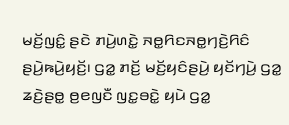ꤗꤢꤩ꤬ꤜꤢꤨ꤭ ꤔꤢꤧ ꤊꤣꤧ꤬ꤛꤢꤧ꤭ ꤏꤥ꤭ꤖꤢꤏꤥ꤭ꤚꤢꤧ꤬ꤖꤢꤨ ꤔꤣꤧ꤬ꤒꤣꤧ꤬ꤟꤢꤩ꤬꤯ ꤞꤤ꤭ ꤊꤢꤩ꤬ ꤗꤢꤩ꤬ꤟꤢꤨꤔꤣꤧ꤬ ꤟꤢꤩꤚꤣꤧ꤬ ꤞꤤ꤭ ꤘꤢꤧ꤬ꤔꤥ꤭ ꤥ꤬ꤕꤜꤢꤪ ꤜꤢ꤭ꤋꤢꤧ꤭ ꤟꤣꤧ ꤞꤤ꤭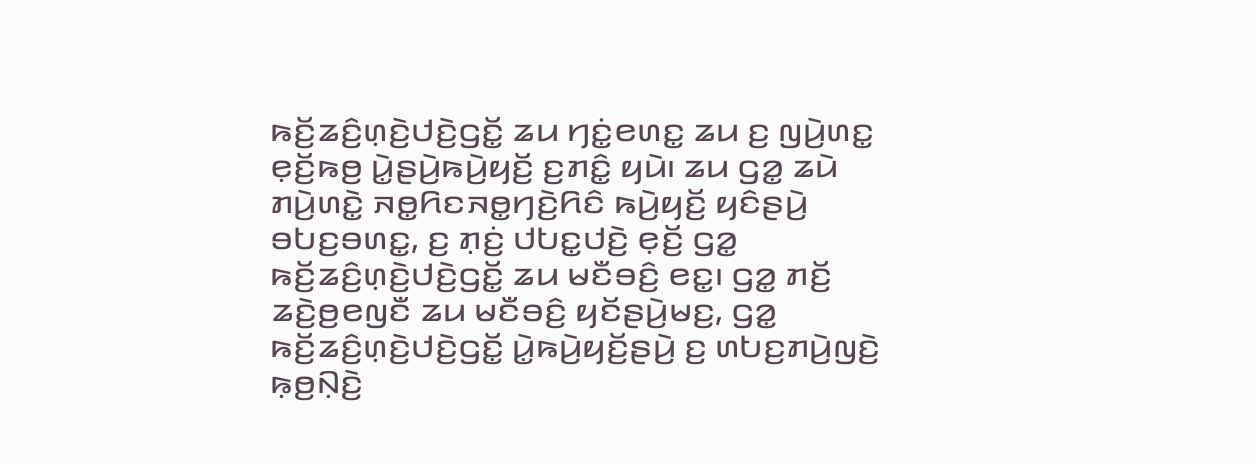ꤒꤢꤩ꤬ꤘꤢꤨ꤬ꤛ꤫ꤢꤧ꤬ꤓꤢꤧ꤬ꤞꤢꤩ꤭ ꤘꤣ ꤚꤢꤦ꤭ꤕꤛꤢ꤭ ꤘꤣ ꤢ꤬ ꤜꤣꤧ꤬ꤛꤢ꤭ ꤕ꤫ꤢꤩ꤬ꤒꤥ꤬ ꤣꤧ꤭ꤔꤣꤧ꤬ꤒꤣꤧ꤬ꤟꤢꤩ꤬ ꤢ꤬ꤊꤢꤨ꤭ ꤟꤣꤧ꤯ ꤘꤣ ꤞꤤ꤭ ꤘꤣꤧ ꤊꤣꤧ꤬ꤛꤢꤧ꤭ ꤏꤥ꤭ꤖꤢꤏꤥ꤭ꤚꤢꤧ꤬ꤖꤢꤨ ꤒꤣꤧ꤬ꤟꤢꤩ꤬ ꤟꤢꤨꤔꤣꤧ꤬ ꤋꤝꤢ꤬ꤋꤛꤢ꤭, ꤢ꤬ ꤊ꤫ꤢꤦ꤬ ꤓꤝꤢ꤭ꤓꤢꤧ꤬ ꤕ꤫ꤢꤩ꤬ ꤞꤤ꤭ ꤒꤢꤩ꤬ꤘꤢꤨ꤬ꤛ꤫ꤢꤧ꤬ꤓꤢꤧ꤬ꤞꤢꤩ꤭ ꤘꤣ ꤗꤢꤪꤋꤢꤨ꤬ ꤕꤢ꤭꤯ ꤞꤤ꤭ ꤊꤢꤩ꤬ ꤘꤢꤧ꤬ꤥ꤬ꤕꤜꤢꤪ ꤘꤣ ꤗꤢꤪꤋꤢꤨ꤬ ꤟꤢꤩꤔꤣꤧ꤬ꤗꤢ꤬, ꤞꤤ꤭ ꤒꤢꤩ꤬ꤘꤢꤨ꤬ꤛ꤫ꤢꤧ꤬ꤓꤢꤧ꤬ꤞꤢꤩ꤭ ꤣꤧ꤭ꤒꤣꤧ꤬ꤟꤢꤩ꤬ꤔꤣꤧ꤬ ꤢ꤬ ꤛꤝꤢ꤬ꤊꤣꤧ꤬ꤜꤢꤧ꤬ ꤒ꤫ꤥ꤬ꤡ꤫ꤢꤧ꤬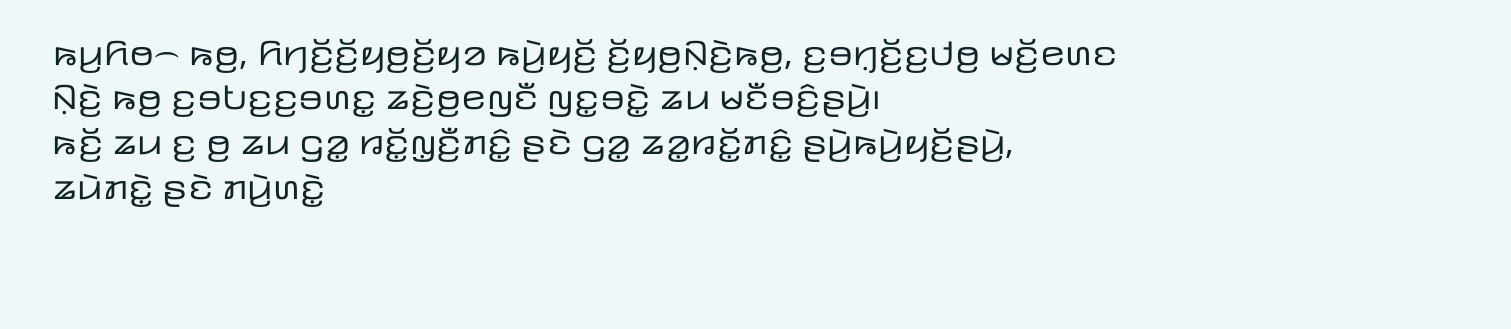ꤒꤣ꤬ꤖꤥ꤮ ꤒꤥ꤬, ꤖꤚꤢꤩ꤬ꤢꤩ꤬ꤟꤥ꤬ꤢꤩ꤬ꤟꤤ ꤒꤣꤧ꤬ꤟꤢꤩ꤬ ꤢꤩ꤬ꤟꤥ꤬ꤡ꤫ꤢꤧ꤬ꤒꤥ꤬, ꤢ꤬ꤋꤚ꤫ꤢꤩ꤬ꤢ꤬ꤓꤥ꤬ ꤗꤢꤩ꤬ꤕꤛꤢ ꤡ꤫ꤢꤧ꤬ ꤒꤥ꤬ ꤢ꤬ꤋꤝꤢ꤬ꤢ꤬ꤋꤛꤢ꤭ ꤘꤢꤧ꤬ꤥ꤬ꤕꤜꤢꤪ ꤜꤢ꤭ꤋꤢꤧ꤭ ꤘꤣ ꤗꤢꤪꤋꤢꤨ꤬ꤔꤣꤧ꤬꤯
ꤒꤢꤩ꤬ ꤘꤣ ꤢ꤬ ꤥ꤬ ꤘꤣ ꤞꤤ꤭ ꤙꤢꤩ꤭ꤜ꤫ꤢꤪ꤬ꤊꤢꤨ꤭ ꤔꤢꤧ ꤞꤤ꤭ ꤘꤤ꤭ꤙꤢꤩ꤭ꤊꤢꤨ꤭ ꤔꤣꤧ꤬ꤒꤣꤧ꤬ꤟꤢꤩ꤬ꤔꤣꤧ꤬, ꤘꤣꤧꤊꤢꤧ꤭ ꤔꤢꤧ ꤊꤣꤧ꤬ꤛꤢꤧ꤭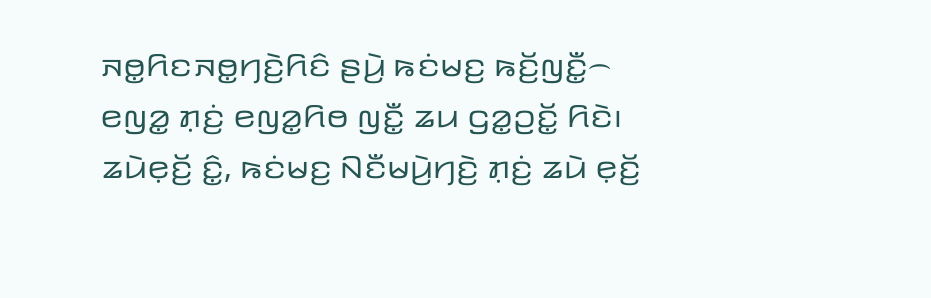ꤏꤥ꤭ꤖꤢꤏꤥ꤭ꤚꤢꤧ꤬ꤖꤢꤨ ꤔꤣꤧ꤬ ꤒꤢꤦꤗꤢ꤬ ꤒꤢꤩ꤬ꤜꤢꤪ꤭꤮ ꤕꤜꤤ꤭ ꤊ꤫ꤢꤦ꤬ ꤕꤜꤤ꤭ꤖꤥ ꤜꤢꤪ꤭ ꤘꤣ ꤞꤤ꤭ꤑꤢꤩ꤭ ꤖꤢꤧ꤯
ꤘꤣꤧꤕ꤫ꤢꤩ꤬ ꤢꤨ꤭, ꤒꤢꤦꤗꤢ꤬ ꤡꤢꤪꤗꤣꤧ꤬ꤚꤢꤧ꤬ ꤊ꤫ꤢꤦ꤬ ꤘꤣꤧ ꤕ꤫ꤢꤩ꤬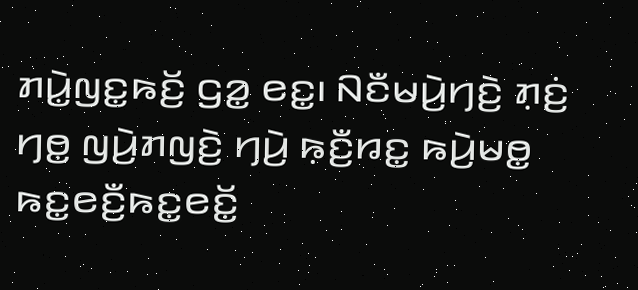ꤊꤣꤧ꤭ꤜꤢ꤭ꤒꤢꤩ꤬ ꤞꤤ꤭ ꤕꤢ꤭꤯ ꤡꤢꤪꤗꤣꤧ꤬ꤚꤢꤧ꤬ ꤊ꤫ꤢꤦ꤬ ꤚꤥ꤭ ꤜꤣꤧ꤬ꤊꤜꤢꤧ꤬ ꤚꤣꤧ꤬ ꤒ꤫ꤢꤪ꤬ꤙꤢ꤭ ꤒꤣꤧ꤬ꤗꤥ꤭ ꤒꤢ꤭ꤕꤢꤪ꤬ꤒꤢ꤭ꤕꤢꤩ꤭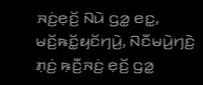ꤏꤢꤦ꤬ꤕ꤫ꤢꤩ꤬ ꤡꤣꤧ ꤞꤤ꤭ ꤕꤢ꤭, ꤗꤢꤩ꤬ꤒꤢꤩ꤭ꤟꤢꤩꤚꤣꤧ꤬, ꤡꤢꤪꤗꤣꤧ꤬ꤚꤢꤧ꤬ ꤊ꤫ꤢꤦ꤬ ꤒ꤫ꤢꤪ꤬ꤏꤢꤦ꤬ ꤕ꤫ꤢꤩ꤬ ꤞꤤ꤭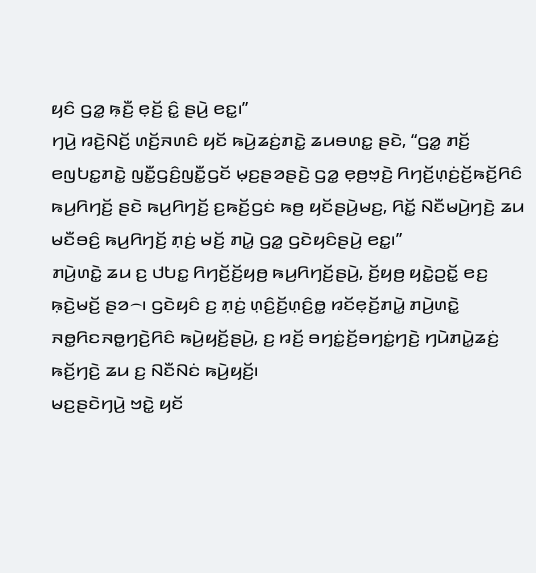ꤟꤢꤨ ꤞꤤ꤭ ꤒ꤫ꤢꤪ꤬ ꤕ꤫ꤢꤩ꤬ ꤢꤨ꤭ ꤔꤣꤧ꤬ ꤕꤢ꤭꤯”
ꤚꤣꤧ꤬ ꤙꤢꤧ꤬ꤡꤢꤩ꤬ ꤛꤢꤩ꤬ꤏꤛꤢꤨ ꤟꤢꤩ ꤒꤣꤧ꤬ꤘꤢꤦ꤬ꤊꤢꤧ꤭ ꤘꤣꤋꤛꤢ꤭ ꤔꤢꤧ, “ꤞꤤ꤭ ꤊꤢꤩ꤬ ꤕꤜꤝꤢ꤭ꤊꤢꤧ꤭ ꤜꤢꤪ꤭ꤞꤢꤨ꤬ꤜꤢꤪ꤭ꤞꤢꤩ ꤗ꤫ꤢ꤬ꤔꤤꤔꤢꤧ꤬ ꤞꤤ꤭ ꤕ꤫ꤥ꤬ꤠ꤫ꤢꤧ꤬ ꤖꤚꤢꤩ꤬ꤛ꤫ꤢꤦ꤬ꤢꤩ꤬ꤒꤢꤩ꤬ꤖꤢꤨ ꤒꤣ꤬ꤖꤚꤢꤩ꤬ ꤔꤢꤧ ꤒꤣ꤬ꤖꤚꤢꤩ꤬ ꤢ꤬ꤒꤢꤩ꤬ꤞꤢꤦ ꤒꤥ꤬ ꤟꤢꤩꤔꤣꤧ꤬ꤗꤢ꤬, ꤖꤢꤩ꤭ ꤡꤢꤪꤗꤣꤧ꤬ꤚꤢꤧ꤬ ꤘꤣ ꤗꤢꤪꤋꤢꤨ꤬ ꤒꤣ꤬ꤖꤚꤢꤩ꤬ ꤊ꤫ꤢꤦ꤬ ꤗꤢꤩ꤬ ꤊꤣꤧ꤭ ꤞꤤ꤭ ꤞꤢꤧꤟꤢꤨꤔꤣꤧ꤬ ꤕꤢ꤭꤯”
ꤊꤣꤧ꤬ꤛꤢꤧ꤭ ꤘꤣ ꤢ꤬ ꤓꤝꤢ꤭ ꤖꤚꤢꤩ꤬ꤢꤩ꤬ꤟꤥ꤬ ꤒꤣ꤬ꤖꤚꤢꤩ꤬ꤔꤣꤧ꤬, ꤢꤩ꤬ꤟꤥ꤬ ꤟꤢꤧ꤭ꤑꤢꤩ꤭ ꤕꤢ꤬ ꤒ꤫ꤢꤧ꤬ꤗꤢꤩ꤬ ꤔꤤ꤮꤯ ꤞꤢꤧꤟꤢꤨ ꤢ꤬ ꤊ꤫ꤢꤦ꤬ ꤛ꤫ꤢꤨ꤬ꤢꤩ꤬ꤛ꤫ꤢꤨ꤬ꤥ꤭ ꤙꤢꤩꤕ꤫ꤢꤩ꤬ꤊꤣꤧ꤭ ꤊꤣꤧ꤬ꤛꤢꤧ꤭ ꤏꤥ꤭ꤖꤢꤏꤥ꤭ꤚꤢꤧ꤬ꤖꤢꤨ ꤒꤣꤧ꤬ꤟꤢꤩ꤬ꤔꤣꤧ꤬, ꤢ꤬ ꤙꤢꤩ꤬ ꤋꤚꤢꤦ꤭ꤢꤩ꤬ꤋꤚꤢꤦ꤭ꤚꤢꤧ꤬ ꤚꤣꤧꤊꤣꤧ꤭ꤘꤢꤦ꤬ ꤒꤢꤩ꤬ꤚꤢꤧ꤬ ꤘꤣ ꤢ꤬ ꤡꤢꤪꤡꤢꤦ ꤒꤣꤧ꤬ꤟꤢꤩ꤬꤯
ꤗꤢ꤬ꤔꤢꤧꤚꤣꤧ꤬ ꤠꤢꤧ꤭ ꤟꤢꤩ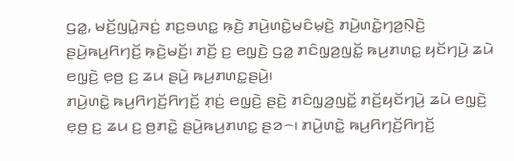ꤞꤤ꤭, ꤗꤢꤩ꤬ꤜꤣꤧ꤭ꤏꤢꤦ꤬ ꤊꤢ꤬ꤋꤛꤢ꤭ ꤒ꤫ꤢꤧ꤬ ꤊꤣꤧ꤬ꤛꤢꤧ꤭ꤗꤢꤨꤗ꤫ꤢꤧ꤬ ꤊꤣꤧ꤬ꤛꤢꤧ꤭ꤚꤤ꤬ꤡ꤫ꤢꤧ꤬ ꤔꤣꤧ꤬ꤒꤣ꤬ꤖꤚꤢꤩ꤬ ꤒ꤫ꤢꤧ꤬ꤗꤢꤩ꤬꤯ ꤊꤢꤩ꤬ ꤢ꤬ ꤕꤜ꤫ꤢꤧ꤬ ꤞꤤ꤭ ꤊꤢꤨꤜ꤫ꤤ꤬ꤜꤢꤩ꤭ ꤒꤣ꤬ꤊꤛꤢ꤭ ꤟꤢꤩꤚꤣꤧ꤬ ꤘꤣꤧ ꤕꤜ꤫ꤢꤧ꤬ ꤕ꤫ꤥ꤬ ꤢ꤬ ꤘꤣ ꤔꤣꤧ꤬ ꤒꤣ꤬ꤊꤛꤢ꤭ꤔꤣꤧ꤬꤯
ꤊꤣꤧ꤬ꤛꤢꤧ꤭ ꤒꤣ꤬ꤖꤚꤢꤩ꤬ꤖꤚꤢꤩ꤬ ꤊ꤫ꤢꤦ꤬ ꤕꤜ꤫ꤢꤧ꤬ ꤔꤢꤧ꤬ ꤊꤢꤨꤜ꤫ꤤ꤬ꤜꤢꤩ꤭ ꤊꤢꤩ꤬ꤟꤢꤩꤚꤣꤧ꤬ ꤘꤣꤧ ꤕꤜ꤫ꤢꤧ꤬ ꤕ꤫ꤥ꤬ ꤢ꤬ ꤘꤣ ꤢ꤬ ꤥ꤬ꤊꤢꤧ꤭ ꤔꤣꤧ꤬ꤒꤣ꤬ꤊꤛꤢ꤭ ꤔꤤ꤮꤯ ꤊꤣꤧ꤬ꤛꤢꤧ꤭ ꤒꤣ꤬ꤖꤚꤢꤩ꤬ꤖꤚꤢꤩ꤬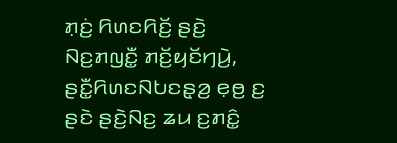ꤊ꤫ꤢꤦ꤬ ꤖꤛꤢꤖꤢꤩ꤬ ꤔꤢꤧ꤬ ꤡꤢ꤬ꤊꤜꤢꤪ꤭ ꤊꤢꤩ꤬ꤟꤢꤩꤚꤣꤧ꤬, ꤔꤢꤪ꤭ꤖꤛꤢꤡꤝꤢꤔ꤫ꤤ꤬ ꤕ꤫ꤥ꤬ ꤢ꤬ ꤔꤢꤧ ꤔꤢꤧ꤬ꤡꤢ꤬ ꤘꤣ ꤢ꤬ꤊꤢꤨ꤭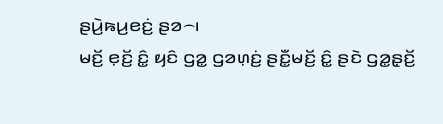ꤔꤣꤧ꤬ꤒꤣ꤬ꤕꤢꤦ꤬ ꤔꤤ꤮꤯
ꤗꤢꤩ꤬ ꤕ꤫ꤢꤩ꤬ ꤢꤨ꤭ ꤟꤢꤨ ꤞꤤ꤭ ꤞꤤꤛ꤫ꤢꤦ꤬ ꤔꤢꤪ꤭ꤗꤢꤩ꤬ ꤢꤨ꤭ ꤔꤢꤧ ꤞꤤ꤭ꤔ꤫ꤢꤩ꤬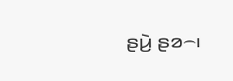ꤔꤣꤧ꤬ ꤔꤤ꤮꤯